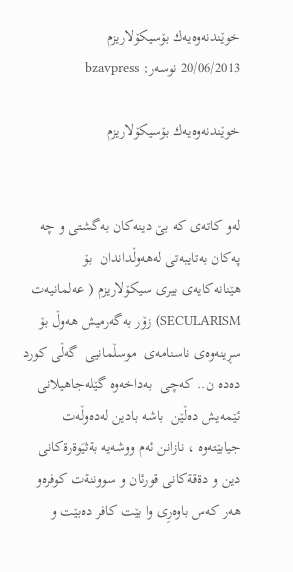خوێندنه‌وه‌یه‌ك بۆسيكۆلاريزم
20/06/2013 نوسەر: bzavpress

خوێندنه‌وه‌یه‌ك بۆسيكۆلاريزم


له‌و كاته‌ی که بێ دینه‌کان به‌گشتی و چه‌ په‌کان به‌تایبه‌تی له‌هه‌وڵداندان  بۆ  هێنانه‌کایه‌ی بیری سیکۆلاریزم ( عه‌لمانیه‌ت  SECULARISM) زۆر به‌گه‌رمیش هه‌وڵ بۆ سڕینه‌وه‌ی ناسنامه‌ی  موسڵمانيی  گه‌ڵی کورد ده‌ده ن.. که‌چی  به‌داخه‌وه‌ گێله‌جاهیلانی  ئێمه‌یش ده‌ڵێن  باشه ‌با‌دین له‌ده‌وڵه‌ت جیابێته‌وه ‌، نازانن ئه‌م ووشه‌یه‌ بةثيَوةرةكانى دين و دةقةكانى قورئان و سووننةت كوفره‌و هه‌ر كه‌س باوه‌رِی وا بێت کافر ده‌بێت و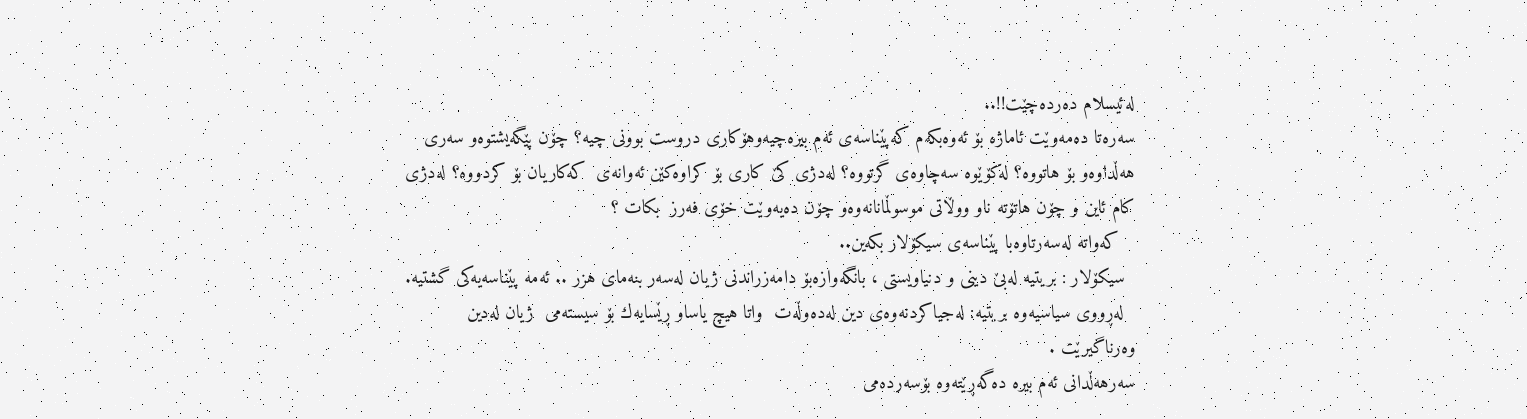له‌ئیسلام ده‌رده‌چێت!!..
سه‌ره‌تا ده‌مه‌وێت ئاماژه‌ بۆ ئه‌وه‌بکه‌م که‌پێناسه‌ی ئه‌م بیره‌چیه‌و‌هۆکاری دروست بوونی چیه‌؟ چۆن پێگه‌یشتوه‌و سه‌ری هه‌ڵداوه‌و ‌بۆ هاتووه‌؟ له‌کۆێوه ‌سه‌چاوه‌ی گرتووه‌؟ له‌دژی کێ کاری بۆ کراو‌ه‌کێن ئه‌وانه‌ی  که‌کاریان بۆ کردووه‌؟ له‌دژى کام ئاین و چۆن هاتۆته ‌ناو ووڵاتی موسوڵمانانه‌وه‌و چۆن ده‌یه‌وێت خۆی فه‌رز  بکات ؟
   که‌واته ‌له‌سه‌رتاوه‌با پێناسه‌ی سیکۆلار بکه‌ین..
  سیکۆلار : بریتیه‌ له‌بێ دینی و دنیاویستی ، بانگه‌وازه‌بۆ دا‌مه‌زراندنی ژیان له‌سه‌ر بنه‌مای هزر .. ئه‌مه‌ پێناسه‌یه‌کی گشتیه‌.
  له‌ڕووی سیاسیه‌وه ‌بریتیه‌: له‌جیاکردنه‌وه‌ی دین له‌ده‌و‌ڵه‌ت  واتا هیچ یاساو ڕێسایه‌ك بۆ سیسته‌می  ژیان له‌دین  وه‌رناگیرێت .
سه‌رهه‌ڵدانی ئه‌م بیره‌ ده‌گه‌ڕێته‌وه‌ بۆسه‌رده‌می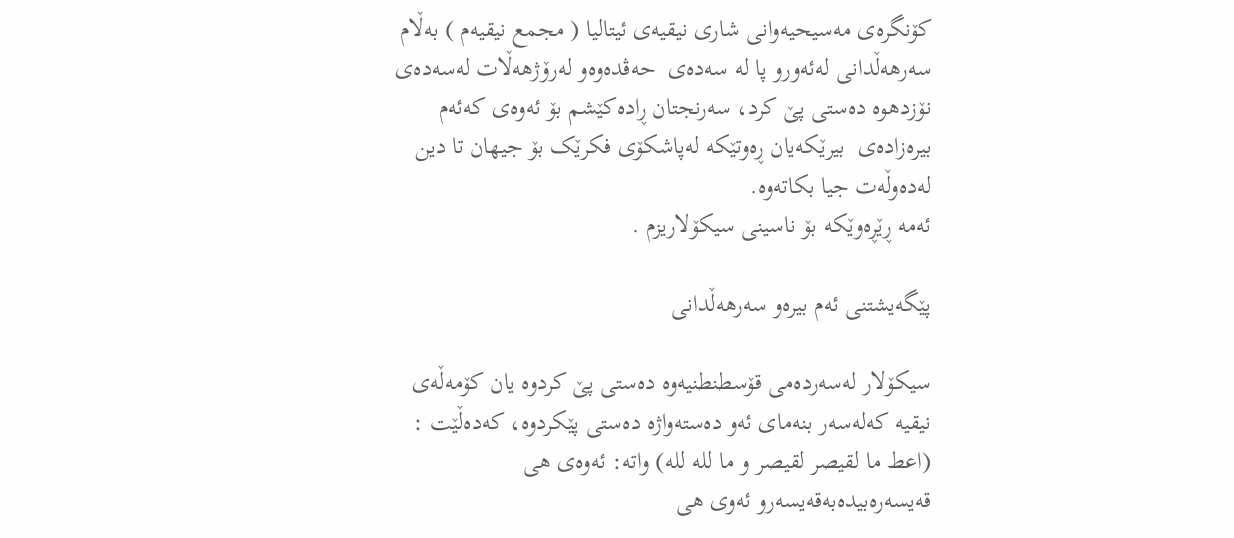كۆنگره‌ی مه‌سیحیه‌وانی شاری نیقیه‌ی ئیتالیا ( مجمع نیقیه‌م ) به‌ڵام  سه‌رهه‌ڵدانی له‌ئه‌ورو پا له سه‌ده‌ی  حه‌ڤده‌وه‌و له‌رۆژهه‌ڵات له‌سه‌ده‌ی نۆزدهوه‌ ده‌ستی پێ کرد، سه‌رنجتان ڕاده‌کێشم بۆ ئه‌وه‌ی که‌ئه‌م بیره‌زاده‌ی  بیرێکه‌یان ڕه‌وتێکه ‌له‌پاشکۆی فکرێک بۆ جیهان تا دین له‌ده‌وڵه‌ت جیا بکاته‌وه‌.
ئه‌مه ‌ڕێڕه‌وێكه ‌بۆ ناسینی سیکۆلاریزم .

پێگه‌یشتنی ئه‌م بیره‌و سه‌رهه‌ڵدانی

سیکۆلار له‌سه‌رده‌می قۆسطنطنیه‌وه ‌ده‌ستی پێ کردوه‌ یان کۆمه‌ڵه‌ی نیقیه که‌له‌سه‌ر بنه‌مای ئه‌و ده‌سته‌واژه ‌ده‌ستی پێکردوه‌، که‌ده‌ڵێت : (اعط ما لقیصر لقیصر و ما لله لله) واته‌: ئه‌وه‌ی هی قه‌یسه‌ره‌بیده‌به‌قه‌یسه‌رو ئه‌وی هی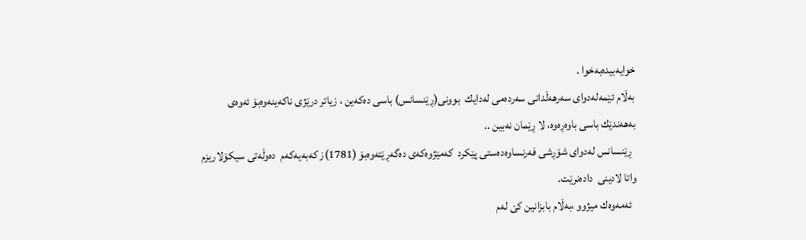خوایه‌بیده‌به‌خوا .
به‌ڵام ئێمه‌له‌دوای سه‌رهه‌ڵدانی سه‌رده‌می له‌دایك  بوونى‌(ڕێنسانس) باسی ده‌که‌ین ، زیاتر درێژی ناکه‌ینه‌وه‌بۆ ئه‌وه‌ی به‌هه‌ندێك باسی باوه‌ڕه‌وه‌، لا ڕێمان نه‌بين ..
  ڕێنسانس له‌دوای شۆڕشی فه‌رنساوه‌ده‌ستی پێکرد  که‌مێژوه‌که‌ی ده‌گه‌ڕێته‌وه‌بۆ (1781)ز که‌به‌یه‌که‌م  ده‌و‌ڵه‌تی سیکۆلاریزم  واتا لادینی  داده‌نرێت.
  ئه‌مه‌وه‌ك میژوو ،به‌ڵام بابزانین کێ له‌م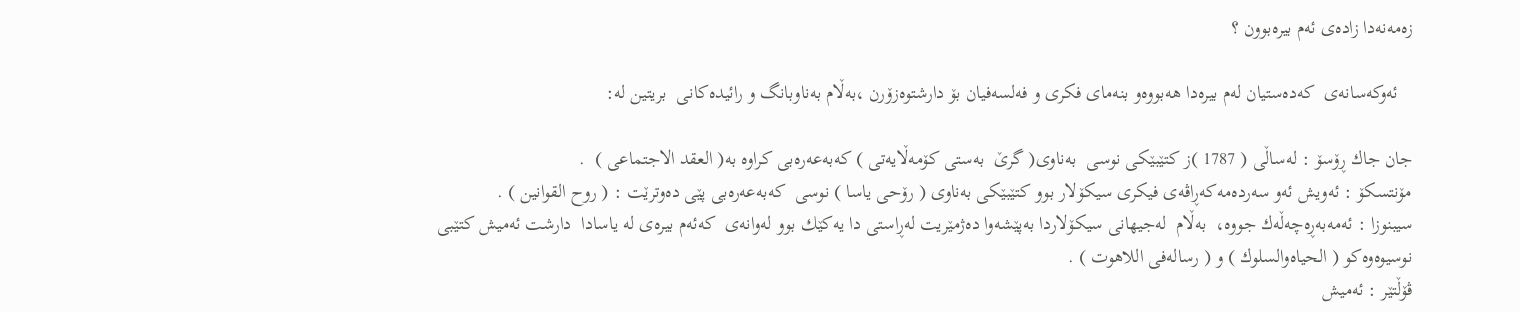زه‌مه‌نه‌دا زاده‌ی ئه‌م بیره‌بوون ؟

   ئه‌وکه‌سا‌نه‌ی  که‌ده‌ستیان له‌م بیره‌دا هه‌بووه‌و بنه‌مای فکری و فه‌لسه‌فیان بۆ دارشتوه‌زۆرن ،به‌ڵام به‌ناوبانگ و رائیده‌کانی  بریتین له‌:

جان جاك ڕۆسۆ : له‌ساڵی ( 1787 )ز کتێبێکی نوسی  به‌ناوی( گرێ  به‌ستی كۆمه‌ڵایه‌تی ) كه‌به‌عه‌ره‌بی كراوه به‌( العقد الاجتماعی )  .
مۆنتسکۆ : ئه‌ویش ئه‌و سه‌رده‌مه‌که‌ڕاڤه‌ی فیکری سیکۆلار بوو کتێبێکی به‌ناوی ( رۆحی یاسا ) نوسی  كه‌به‌عه‌ره‌بی پێی ده‌وترێت : ( روح القوانین ) .
سیبنوزا : ئه‌مه‌به‌ڕه‌چه‌ڵه‌ك جووه‌،  به‌ڵام  له‌جیهانی سیکۆلاردا به‌پێشه‌وا ده‌ژمێریت له‌ڕاستی دا یه‌كێك بوو له‌وانه‌ی  که‌ئه‌م بیره‌ی له یاسادا  دارشت ئه‌میش كتێبی نوسیوه‌وه‌كو ( الحیاه‌والسلوك ) و ( رساله‌فی اللاهوت ) .
ڤۆڵتێر : ئه‌میش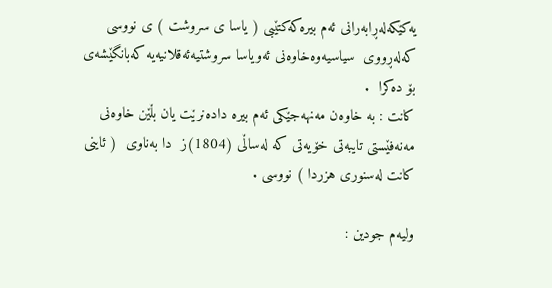یه‌كێکه‌له‌ڕابه‌رانی ئه‌م بیره‌كه‌کتێبی ( یاسا ی سروشت ) ی نووسی كه‌له‌ڕووی  سیاسیه‌وه‌خاوه‌نی ئه‌و‌یاسا سروشتیه‌ئه‌قلانیه‌یه که‌بانگێشه‌ی بۆ ده‌کرا  .
کانت : به خاوه‌ن مه‌نهه‌جێکی ئه‌م ‌بیره دا‌ده‌نرێت یان بڵێن خاوه‌نی مه‌نه‌فێستی تایبه‌تی خۆیه‌تی که ‌له‌ساڵی (1804)ز  دا به‌ناوی  ( ئاینی کانت له‌سنوری هزردا ) نووسی .

ولیه‌م جودین :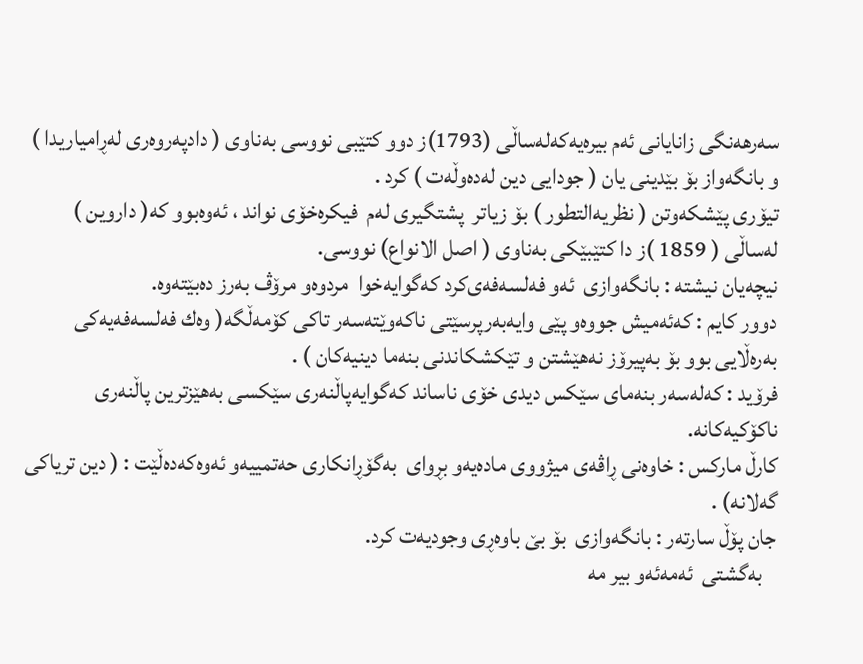سه‌رهه‌نگی زانایانی ئه‌م بیره‌یه‌که‌له‌ساڵی (1793)ز دوو کتێبی نووسی به‌ناوی ( دادپه‌روه‌ری له‌ڕامیاریدا ) و بانگه‌واز بۆ بێدینی یان ( جودایى دین له‌ده‌وڵه‌ت ) كرد .
تیۆری پێشکه‌وتن ( نظریه‌التطور ) بۆ زیاتر  پشتگیری له‌م  فیکره‌خۆی نواند ، ئه‌وه‌بوو كه‌( داروین ) له‌ساڵی ( 1859 )ز دا کتێبێکی به‌ناوی ( اصل الانواع) نووسی.
نیچه‌یان نیشته : بانگه‌وازی  ئه‌و فه‌لسه‌فه‌ی‌کرد كه‌گوایه‌خوا  مردوه‌و مرۆڤ به‌رز ده‌بێته‌وه‌.
دوور کایم : كه‌ئه‌میش جووه‌و پێی وایه‌به‌رپرسێتی ناكه‌وێته‌سه‌ر تاكی كۆمه‌ڵگه‌( وه‌ك فه‌لسه‌فه‌یه‌كی به‌ره‌ڵایی بوو بۆ به‌پیرۆز نه‌هێشتن و تێكشكاندنی بنه‌ما دینیه‌كان ) .
فرۆید : كه‌له‌سه‌ر بنه‌مای سێکس دیدی خۆی ناساند كه‌گوایه‌پاڵنه‌ری سێکسی به‌هێزترین پاڵنه‌ری ناكۆكیه‌كانه‌‌.
کارڵ مارکس : خاوه‌نی ڕاڤه‌ی میژووی ماده‌یه‌و بڕوای  به‌گۆڕانکاری حه‌تمییه‌و ئه‌وه‌‌که‌ده‌ڵێت : ( دین تریاكى گه‌لانه‌) .
جان پۆڵ سارته‌ر : بانگه‌وازی  بۆ بێ باوه‌ڕی وجودیه‌ت کرد.
   به‌گشتی  ئه‌مه‌ئه‌و بیر مه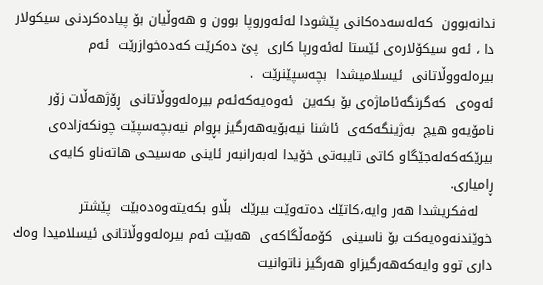ندا‌نه‌بوون  که‌له‌سه‌ده‌کانی پێشودا له‌ئه‌وروپا بوون و هه‌و‌ڵیان بۆ پیاده‌کردنی سیكولار دا ، ئه‌و سیكۆلاره‌ى ئێستا له‌ئه‌ورپا کاری  پێ ده‌کرێت كه‌ده‌خوازرێت  ئه‌م بیره‌له‌ووڵاتانی  ئیسلامیشدا  بچه‌سپێنرێت  .
ئه‌وه‌ی  که‌گرنگه‌ئاماژه‌ی بۆ بکه‌ین  ئه‌وه‌یه‌که‌ئه‌م بیره‌له‌ووڵاتانی  ڕۆژهه‌ڵات زۆر  نامۆیه‌و هيچ  به‌ژینگه‌که‌ی  ئاشنا نیه‌بۆیه‌هه‌رگیز بڕوام نیه‌بچه‌سپێت چونکه‌زاده‌ی  بیرێکه‌که‌له‌جێگاو کاتی تایبه‌تی خۆیدا له‌به‌رانبه‌ر ئاینی مه‌سیحی هاته‌ناو کایه‌ی  ڕامیاری.
   له‌فکریشدا هه‌ر وایه‌،کاتێك ده‌ته‌وێت بیرێك  بڵاو بکه‌یته‌وه‌ده‌بێت  پێشتر خوێندنه‌وه‌یه‌كت بۆ ناسینی  کۆمه‌ڵگاکه‌ی  هه‌بێت ئه‌م بیره‌له‌ووڵاتانی ئیسلامیدا وه‌ك داری توو وا‌یه‌که‌هه‌رگیزاو هه‌رگیز ناتوانیت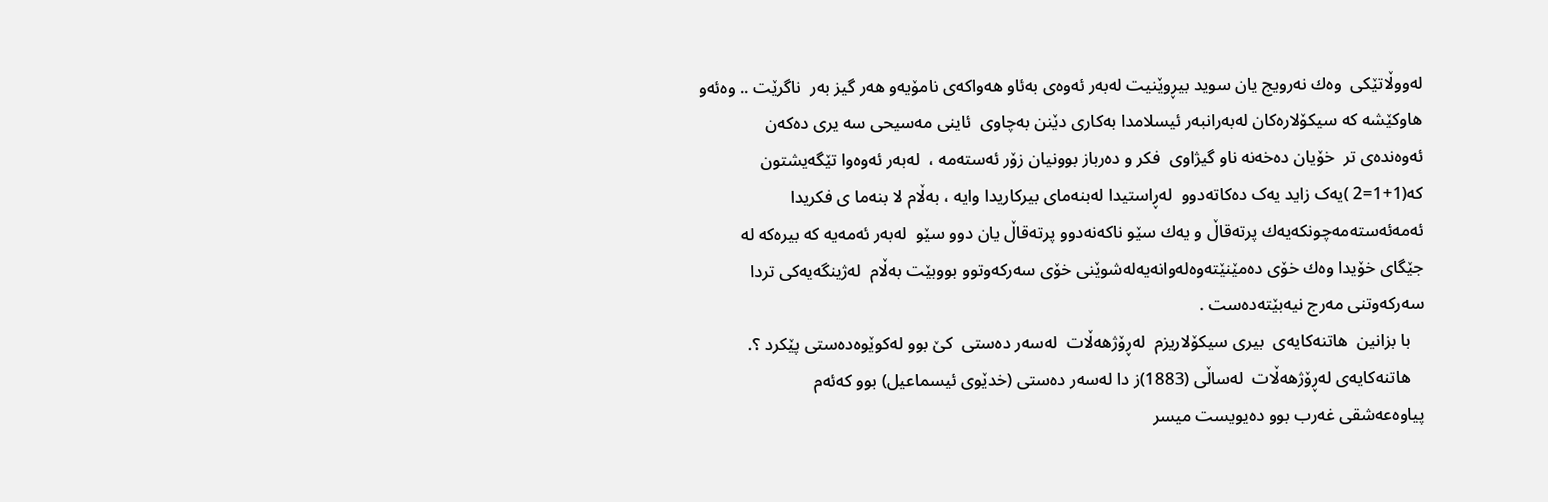له‌ووڵاتێکی  وه‌ك نه‌رویج یان سوید بیڕوێنیت له‌به‌ر ئه‌وه‌ی به‌ئاو هه‌واکه‌ی نامۆیه‌و هه‌ر گیز به‌ر  ناگرێت .. وه‌ئه‌و هاوکێشه ‌که سیكۆلاره‌كان له‌به‌رانبه‌ر ئیسلامدا به‌کاری دێنن به‌چاوی  ئاینی مه‌سیحی سه ‌یری ده‌که‌ن  ئه‌وه‌نده‌ی تر  خۆیان ده‌خه‌نه ناو گیژاوی  فکر و ده‌رباز بوونیان زۆر ئه‌سته‌مه ‌،  له‌به‌ر ئه‌وه‌وا تێگه‌یشتون که‌(1+1=2 )یه‌ک زاید یه‌ک ده‌کاته‌دوو  له‌ڕاستیدا له‌بنه‌مای بیرکاریدا وایه ‌، به‌ڵام لا بنه‌ما ی فکریدا  ئه‌مه‌ئه‌سته‌مه‌چونکه‌یه‌ك پرته‌قاڵ و یه‌ك سێو ناکه‌نه‌دوو پرته‌قاڵ یان دوو سێو  له‌به‌ر ئه‌مه‌یه كه بیره‌که له جێگای خۆیدا ‌وه‌ك خۆی ده‌مێنێته‌وه‌له‌وانه‌یه‌له‌شوێنی خۆی سه‌رکه‌وتوو بووبێت به‌ڵام  له‌ژینگه‌یه‌کی تردا سه‌ركه‌وتنی مه‌رج نیه‌بێته‌ده‌ست .
   با بزانین  هاتنه‌کایه‌ی  بیری سیکۆلاریزم  له‌ڕۆژهه‌ڵات  له‌سه‌ر ده‌ستی  کێ بوو له‌کوێوه‌ده‌ستی پێکرد ؟.
   هاتنه‌کایه‌ی له‌ڕۆژهه‌ڵات  له‌ساڵی (1883)ز دا له‌سه‌ر ده‌ستی (خدێوی ئیسماعیل) بوو که‌ئه‌م پیاوه‌عه‌شقی ‌غه‌رب بوو ده‌یویست میسر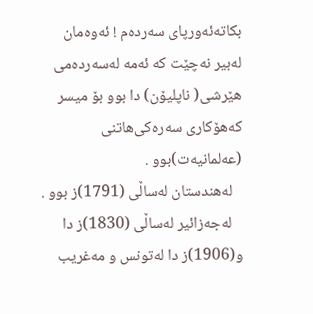بکاته‌ئه‌ورپای سه‌رده‌م ! ئه‌وه‌مان  له‌بیر نه‌چێت كه ئه‌مه له‌سه‌رده‌می هێرشی( ناپلیۆن) دا بوو بۆ میسر  كه‌هۆکارى سه‌ره‌كى‌هاتنی (عه‌لمانیه‌ت)بوو .
   له‌هندستان له‌ساڵی (1791)ز بوو .
   له‌جه‌زائیر له‌ساڵی (1830)ز دا و(1906)ز دا له‌تونس و مه‌غریب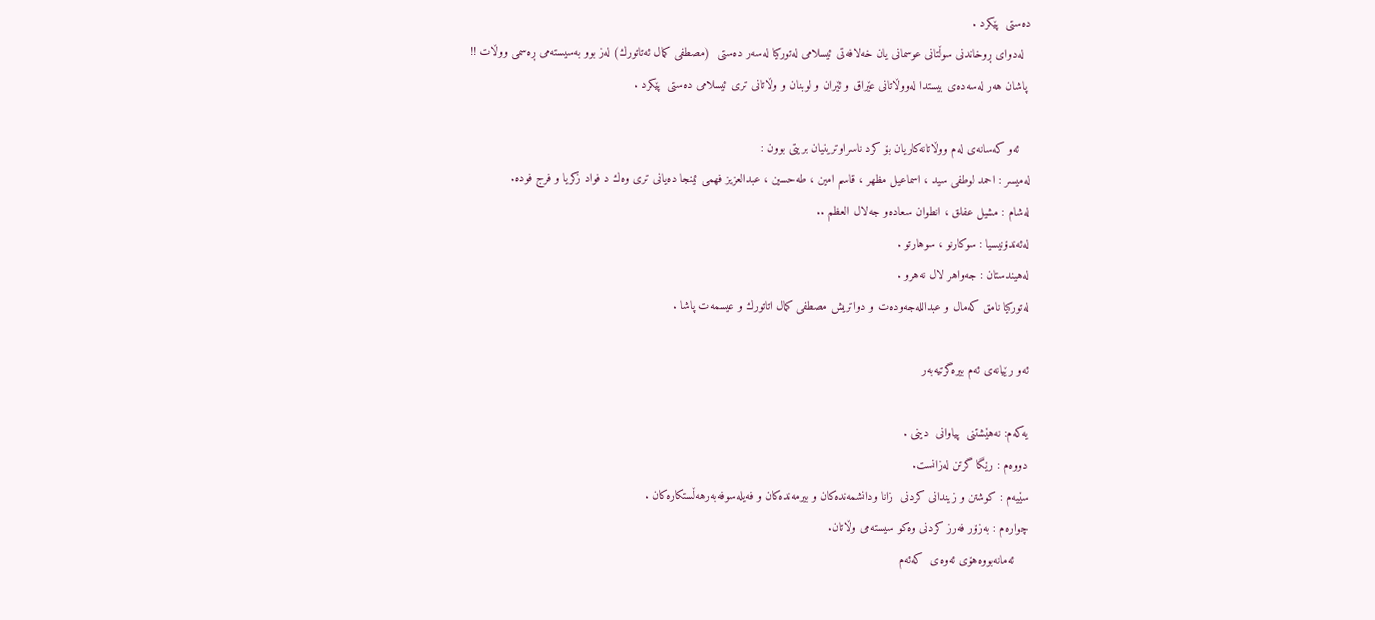ده‌ستی  پێکرد .
  له‌دوای ڕوخاندنی سوڵتانى عوسمانی یان خه‌لافه‌تی ئیسلامی له‌تورکیا له‌سه‌ر ده‌ستی  (مصطفى کمال ئه‌تاتورك) له‌ز بوو به‌سیسته‌می ڕه‌سمی ووڵات !!
 پاشان هه‌ر له‌سه‌ده‌ی بیستدا له‌ووڵاتانی عێراق و ئێران و لوبنان و وڵاتانی تری ئیسلامی ده‌ستی  پێکرد .

   ئه‌و که‌سانه‌ی له‌م ووڵاتانه‌کاریان بۆ کرد ناسراوترینیان بریتی بوون :
له‌میسر : احمد لوطفى سید ، اسماعیل مظهر ، قاسم امین ، طه‌حسین ، عبدالعزیز فهمی ئینجا ده‌یانی تری وه‌ك د فواد زکریا و فرج فوده‌.
له‌شام : مشیل عفلق ، انطوان سعاده‌و جه‌لال العظم ..
له‌ئه‌ندۆنیسیا : سوكارنو ، سوهارتو .
له‌هیندستان : جه‌واهر لال نه‌هرو .
له‌توركیا نامق كه‌مال و عبدالله‌جه‌وده‌ت و دواتریش مصطفى كمال اتاتورك و عیسمه‌ت پاشا .

ئه‌و رێیانه‌ی ئه‌م بیره‌گرتیه‌به‌ر

یه‌که‌م: نه‌هێشتنی  پیاوانی  دینی .
دووه‌م : رێگا گرتن له‌زانست.
سێیه‌م : کوشتن و زیندانی کردنی  زانا ودانشمه‌نده‌کان و بیرمه‌نده‌کان و فه‌یله‌سوفه‌به‌رهه‌ڵستكاره‌كان .
چواره‌م : به‌زۆر فه‌رز كردنی وه‌كو سیسته‌می وڵاتان.
    ئه‌مانه‌بووه‌هۆی ئه‌وه‌ی  که‌ئه‌م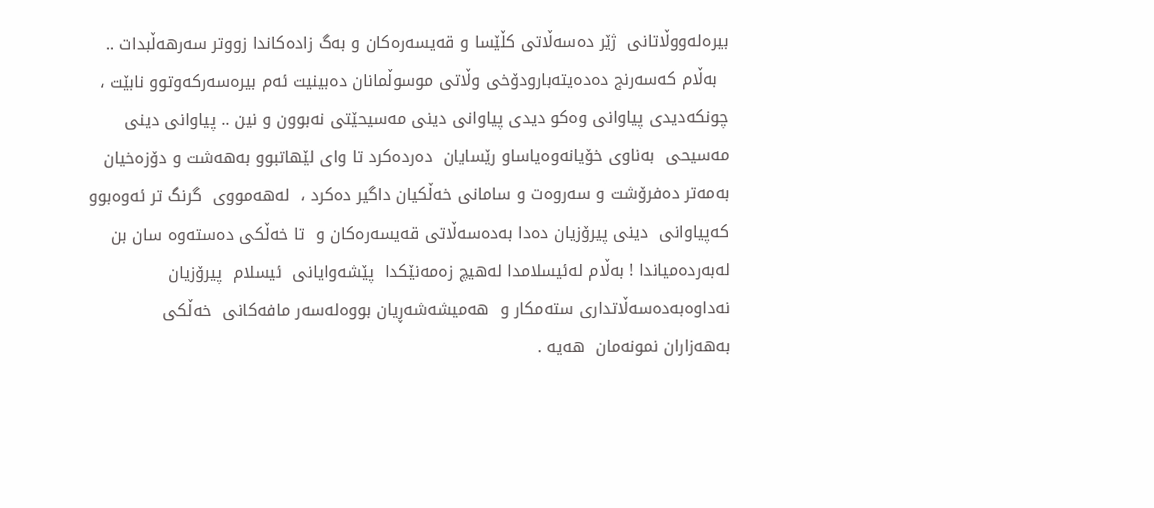بیره‌له‌ووڵاتانی  ژێر ده‌سه‌ڵاتی کڵێسا و قه‌یسه‌ره‌کان و به‌گ زاده‌کاندا زووتر سه‌رهه‌ڵبدات ..
  به‌ڵام كه‌سه‌رنج ده‌ده‌یته‌بارودۆخی وڵاتی موسوڵمانان ده‌بینیت ئه‌م بیره‌سه‌ركه‌وتوو نابێت ، چونكه‌دیدی پیاوانی وه‌كو دیدی پیاوانی دینی مه‌سیحێتی نه‌بوون و نین .. پیاوانی دینی  مه‌سیحی  به‌ناوی خۆیانه‌وه‌یاساو رێسایان  ده‌رده‌کرد تا وای لێهاتبوو به‌هه‌شت و دۆزه‌خیان به‌مه‌تر ده‌فرۆشت و سه‌روه‌ت و سامانی خه‌ڵکیان داگیر ده‌کرد ،  له‌هه‌مووی  گرنگ تر ئه‌وه‌بوو که‌پیاوانی  دینی پیرۆزیان ده‌دا به‌ده‌سه‌ڵاتی قه‌یسه‌ره‌کان و  تا خه‌ڵکی ده‌سته‌وه‌ سان بن له‌به‌رده‌میاندا ! به‌ڵام له‌ئیسلامدا له‌هیچ زه‌مه‌نێکدا  پێشه‌وایانی  ئیسلام  پیرۆزیان نه‌دا‌وه‌به‌ده‌سه‌ڵاتداری سته‌مكار و  هه‌میشه‌شه‌ڕیان بووه‌له‌سه‌ر مافه‌کانی  خه‌ڵکی  به‌هه‌زاران نمونه‌مان  هه‌یه .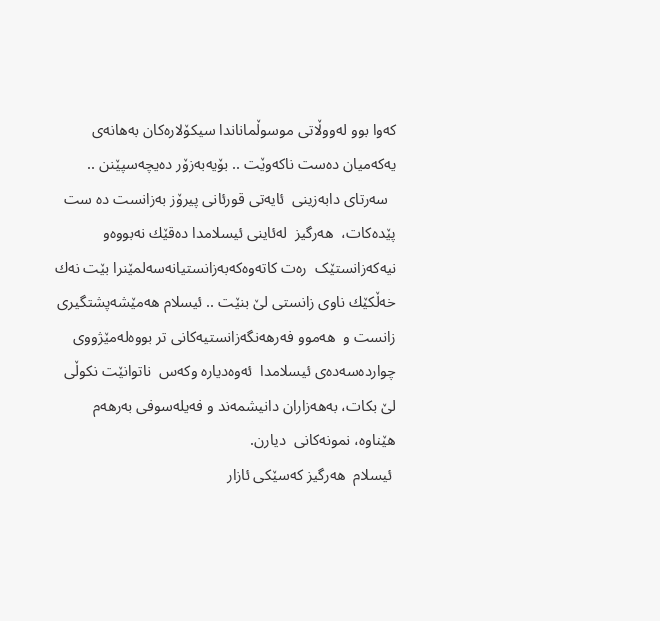كه‌وا بوو له‌ووڵاتی موسوڵماناندا سیكۆلاره‌كان به‌هانه‌ی یه‌كه‌میان ده‌ست ناكه‌وێت .. بۆیه‌به‌زۆر ده‌یچه‌سپێنن ..
  سه‌رتای دا‌به‌زینی  ئایه‌تی قورئانی پیرۆز به‌زانست ده ست پێده‌کات،  هه‌رگیز  له‌ئاینی ئیسلامدا ده‌قێك نه‌بووه‌و نیه‌که‌زانستێک  ره‌ت کاته‌وه‌كه‌به‌زانستیانه‌سه‌لمێنرا بێت نه‌ك خه‌ڵكێك ناوی زانستی لێ بنێت .. ئیسلام هه‌مێشه‌پشتگیری  زانست و  هه‌موو فه‌رهه‌نگه‌زانستیه‌کانی تر بووه‌له‌مێژووی  چوارده‌سه‌ده‌ی ئیسلامدا  ئه‌وه‌دیاره و‌که‌س  ناتوانێت نکوڵی لێ بکات، به‌هه‌زاران دانیشمه‌ند و فه‌یله‌سوفی به‌رهه‌م هێناوه‌، نمونه‌کانی  دیارن.
 ئیسلام  هه‌رگیز که‌سێکی ئازار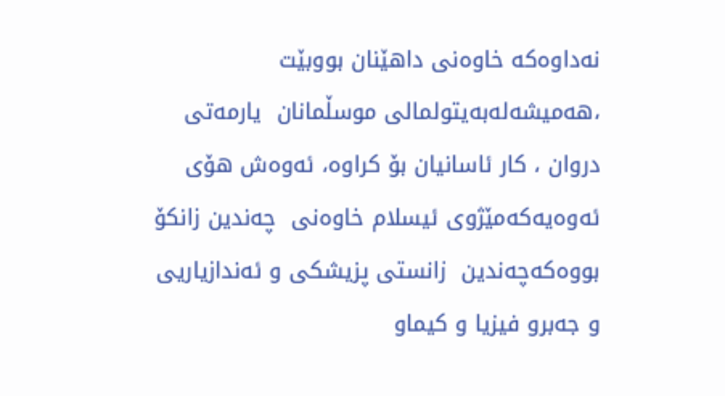نه‌داوه‌که ‌خاوه‌نی داهێنان بووبێت ،‌هه‌میشه‌له‌به‌یتولمالی موسڵمانان  یارمه‌تی دروان ، کار ئاسانیان بۆ کراوه‌، ئه‌وه‌ش هۆی ئه‌وه‌یه‌كه‌مێژوی ئیسلام خاوه‌نی  چه‌ندین زانکۆ بووه‌كه‌چه‌ندین  زانستی پزیشكی و ئه‌ندازیاریی و جه‌برو فیزیا و کیماو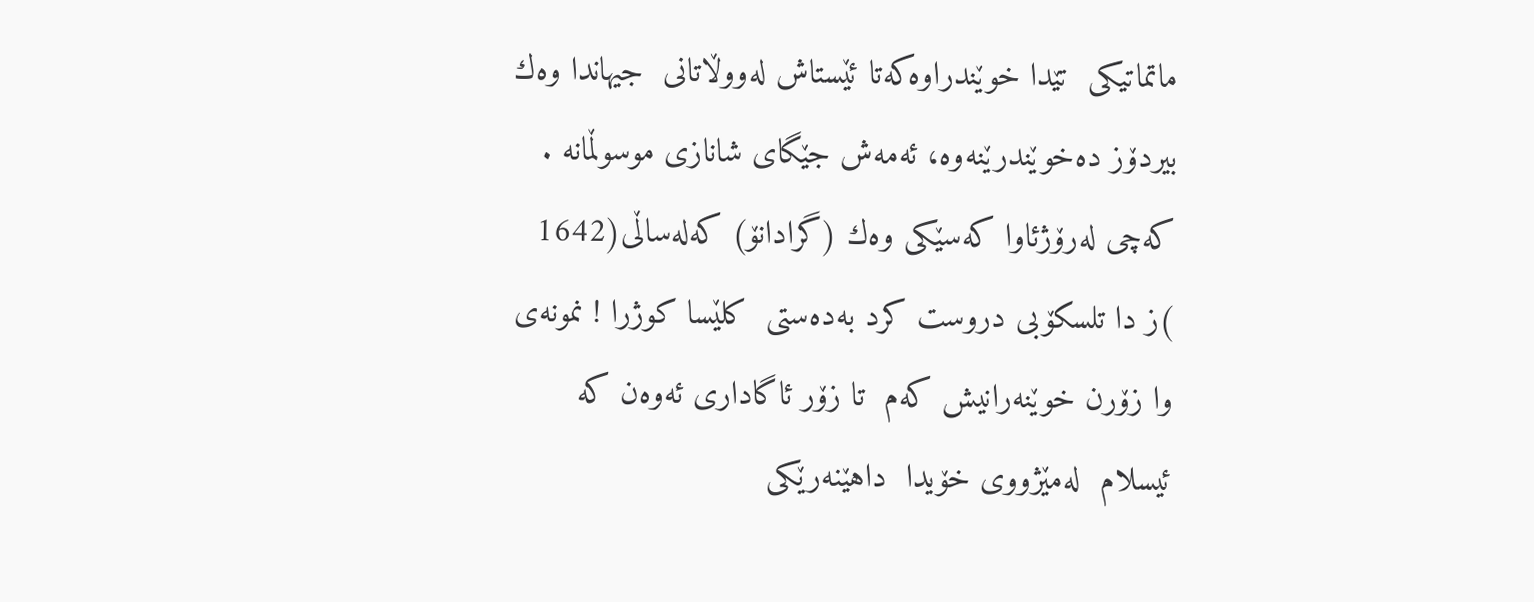ماتماتیکی  تێدا خوێندراوه‌كه‌تا ئێستاش له‌ووڵاتانی  جیهاندا وه‌ك بیردۆز ده‌خوێندرێنه‌وه‌، ئه‌مه‌ش جێگای شانازی موسوڵمانه . كه‌چی له‌رۆژئاوا كه‌سێکی وه‌ك (گرادانۆ) که‌له‌ساڵی(1642 )ز دا تلسکۆبی دروست کرد به‌ده‌ستی  کلێسا کوژرا ! نمونه‌ی وا زۆرن خوێنه‌رانیش که‌م  تا زۆر ئاگاداری ئه‌وه‌ن كه ئیسلام  له‌مێژووی خۆیدا  داهێنه‌رێکی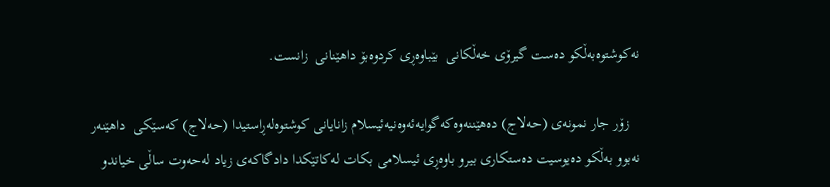نه‌کوشتوه‌به‌ڵکو ده‌ست گیرۆی خه‌ڵکانی  بێباوه‌ڕی کردوه‌بۆ داهێنانی  زانست.

   زۆر جار نمونه‌ی (حه‌لاج) ده‌‌هێننه‌وه‌که‌گوایه‌ئه‌وه‌نیه‌ئیسلام زانایانی کوشتوه‌له‌ڕاستیدا (حه‌لاج) که‌سێکی  داهێنه‌ر نه‌بوو به‌ڵکو ده‌یوسیت ده‌ستکاری بیرو باوه‌ڕی ئیسلامی بکات له‌کاتێکدا دادگاکه‌ی زیاد له‌حه‌وت ساڵی خیاندو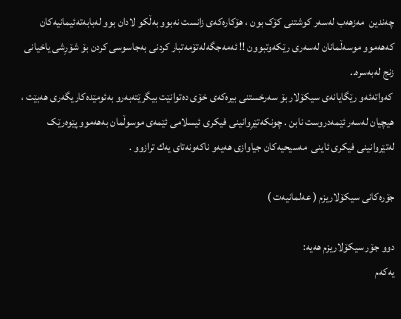چه‌ندین  مه‌زهه‌ب له‌سه‌ر کوشتنی کۆک بون ، هۆکاره‌که‌ی زانست نه‌بوو به‌ڵکو لادان بوو له‌بابه‌ته‌ئیمانیه‌کان که‌هه‌موو مو‌سه‌ڵمانان له‌سه‌رى رێكه‌وتبوون !! ئه‌مه‌جگه‌له‌تۆمه‌تبار كردنی به‌جاسوسی كردن بۆ شۆرِشی یاخیانی زنج له‌به‌سره‌..
 که‌واته‌ئه‌و رێگایانه‌ی سیكۆلار بۆ سه‌رخستنی بیره‌كه‌ی خۆی ده‌توانێت بیگرێته‌به‌رو به‌ئومێده‌كاریگه‌ری هه‌بێت ، هیچیان له‌سه‌ر ئێمه‌دروست نابن . چونكه‌تێرِوانینی فیكری ئیسلامی ئێمه‌ی موسوڵمان به‌هه‌موو پێوه‌رێک له‌تێروانینی فیكری ئاینی  مه‌سیحیه‌كان جیاوازی هه‌یه‌و ناكه‌ونه‌تای یه‌ك ترازوو .

جۆره‌کانی سیكۆلاریزم ( عه‌لمانیه‌ت )

دوو جۆر سیكۆلاریزم هه‌یه‌:
یه‌که‌م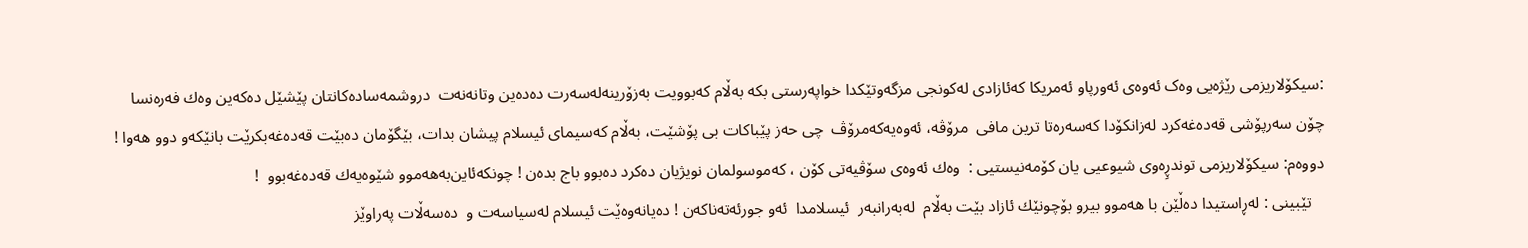:سیكۆلاریزمى رێژه‌یی وه‌ک ئه‌وه‌ی ئه‌ورپاو ئه‌مریکا كه‌ئازادی له‌کونجی مزگه‌وتێکدا خواپه‌رستی بکه به‌ڵام که‌بوویت به‌زۆرینه‌له‌سه‌رت ده‌ده‌‌ین وتانه‌نه‌ت  دروشمه‌ساده‌کانتان پێشێل ده‌که‌ین وه‌ك فه‌ره‌نسا چۆن سه‌رپۆشی قه‌ده‌غه‌کرد له‌زانکۆدا که‌سه‌ره‌تا ترین مافی  مرۆڤه‌، ئه‌وه‌یه‌که‌مرۆڤ  چی حه‌ز پێباکات بی پۆشێت، به‌ڵام که‌سیمای ئیسلام پیشان بدات، بێگۆمان ده‌بێت قه‌ده‌غه‌بکرێت بانێکه‌و دوو هه‌وا !
دووه‌م: سیكۆلاریزمى توندڕِه‌وی شیوعیی یان کۆمه‌نیستیى :  وه‌ك ئه‌وه‌ی سۆڤیه‌تی كۆن ، که‌موسولمان نویژیان ده‌کرد ده‌بوو باج بده‌ن ! چونكه‌ئاین‌به‌هه‌موو شێوه‌یه‌ك قه‌ده‌غه‌بوو  !
   تێبینی : له‌ڕاستیدا ده‌ڵێن با هه‌موو بیرو بۆچونێك ئازاد بێت به‌ڵام  له‌به‌رانبه‌ر  ئیسلامدا  ئه‌و جورئه‌ته‌ناکه‌ن ! ده‌یانه‌وه‌ێت ئیسلام له‌سیاسه‌ت و  ده‌سه‌ڵات په‌راوێز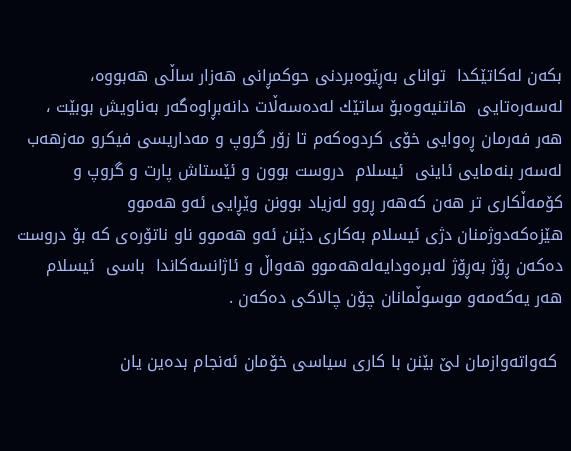بکه‌ن له‌کاتێکدا  توانای به‌ڕێوه‌بردنی حوکمڕانی هه‌زار ساڵی هه‌بووه‌، له‌سه‌ره‌تایی  هاتنیه‌وه‌بۆ ساتێك له‌ده‌سه‌ڵات دانه‌بڕاوه‌گه‌ر به‌ناویش بوبێت ، هه‌ر فه‌رمان ڕه‌وایی خۆی کردوه‌که‌م تا زۆر گروپ و مه‌داریسی فیكرو مه‌زهه‌ب له‌سه‌ر بنه‌مایی ئاینی  ئیسلام  دروست بوون و ئێستاش پارت و گروپ و كۆمه‌ڵكاری تر هه‌ن كه‌هه‌ر ڕوو له‌زیاد بوونن وێڕایی ئه‌و هه‌موو  هێزه‌که‌دوژمنان دژی ئیسلام به‌کاری دێنن ئه‌و هه‌موو ناو ناتۆره‌ی كه بۆ دروست ده‌که‌ن ڕۆژ به‌ڕۆژ له‌بره‌ودایه‌له‌هه‌موو هه‌واڵ و ئاژانسه‌کاندا  باسی  ئیسلام  هه‌ر یه‌که‌مه‌و موسوڵمانان چۆن چالاکی ده‌که‌ن .

 که‌واته‌وازمان لێ بێنن با کاری سیاسی خۆمان ئه‌نجام بده‌ین یان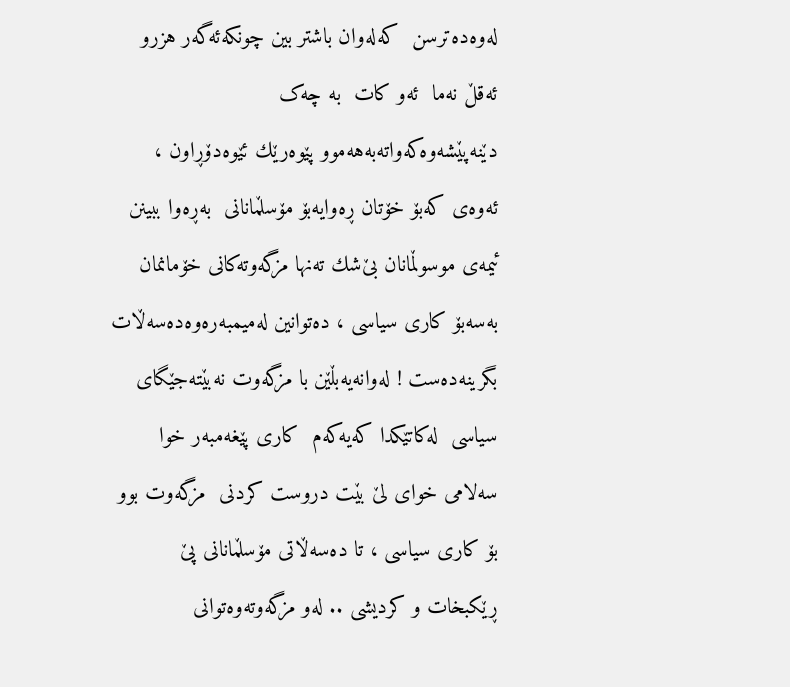له‌وه‌ده‌ترسن  که‌له‌وان باشتر بین چونکه‌ئه‌گه‌ر هزرو ئه‌قڵ نه‌ما  ئه‌و کات  به چه‌ک دێنه‌پێشه‌وه‌که‌واته‌به‌هه‌موو پێوه‌رێك ئێوه‌دۆڕاون ،  ئه‌وه‌ی که‌بۆ خۆتان ڕه‌وایه‌بۆ مۆسڵمانانی  به‌ڕه‌وا ببینن ئیمه‌ی موسوڵمانان بێ‌شك ته‌نها مزگه‌وته‌کانی خۆمانمان به‌سه‌بۆ کاری سیاسی ، ده‌توانین له‌میمبه‌ره‌وه‌ده‌سه‌ڵات  بگرینه‌ده‌ست ! له‌وانه‌یه‌بڵێن با مزگه‌وت نه‌بێته‌جێگای سیاسی  له‌کاتێكدا كه‌یه‌که‌م  کاری پێغه‌مبه‌ر خوا سه‌لامی خوای لێ بێت دروست کردنی  مزگه‌وت بوو بۆ کاری سیاسی ، تا ده‌سه‌ڵاتی مۆسڵمانانی پێ ڕێكبخات و کردیشی .. له‌و مزگه‌وته‌وه‌توانی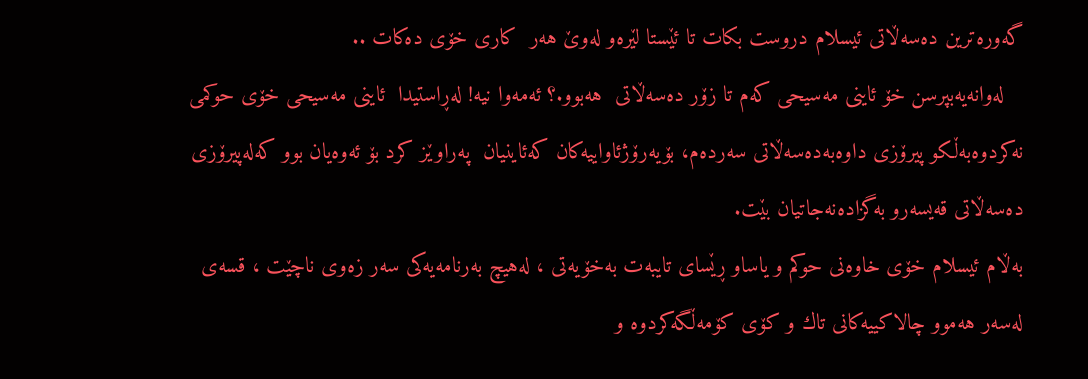گه‌وره‌ترین ده‌سه‌ڵاتی ئیسلام دروست بکات تا ئێستا لێره‌و له‌وێ هه‌ر  کاری خۆی ده‌کات ..
   له‌وانه‌یه‌بپرسن خۆ ئاینی مه‌سیحی که‌م تا زۆر ده‌سه‌ڵاتی  هه‌بوو.؟ ئه‌مه‌وا نیه‌! له‌ڕاستیدا  ئاینی مه‌سیحی خۆی حوکمی نه‌کردوه‌به‌ڵکو پیرۆزی داوه‌به‌ده‌سه‌ڵاتی سه‌رده‌م، بۆیه‌رۆژئاواییه‌كان كه‌ئاینیان  په‌راوێز کرد بۆ ئه‌وه‌یان بوو كه‌له‌پیرۆزی ده‌سه‌ڵاتی قه‌یسه‌رو به‌گزاده‌نه‌جاتیان بێت.
به‌ڵام ئیسلام خۆی خاوه‌نی حوکم و یاساو ڕێسای تایبه‌ت به‌خۆیه‌تى ، له‌هیچ به‌رنامه‌یه‌کی سه‌ر زه‌وی ناچێت ، قسه‌ی له‌سه‌ر هه‌موو چالاكییه‌كانی تاك و كۆی كۆمه‌ڵگه‌کردوه و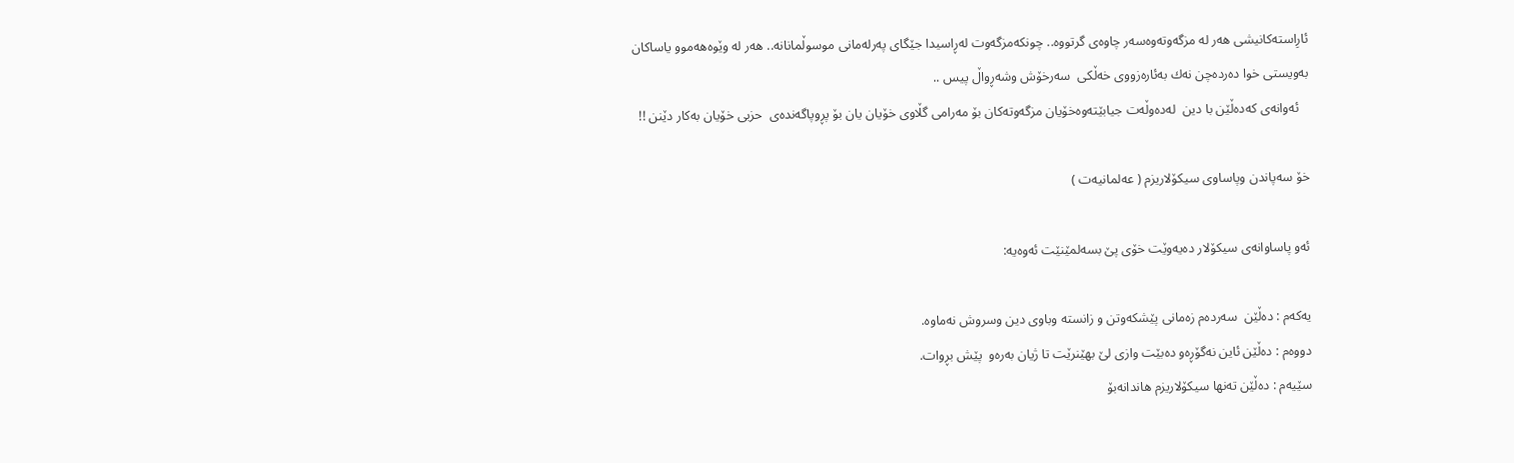ئارِاسته‌كانیشی هه‌ر له ‌مزگه‌وته‌وه‌سه‌ر چاوه‌ی گرتووه‌.. چونکه‌مزگه‌و‌ت له‌ڕاسیدا جێگای په‌رله‌مانی موسوڵمانانه‌.. هه‌ر له وێوه‌هه‌موو یاساکان به‌ویستی خوا ده‌رده‌چن نه‌ك به‌ئاره‌زووی خه‌ڵکی  سه‌رخۆش وشه‌ڕواڵ پیس ..
   ئه‌وانه‌ی که‌ده‌ڵێن با دین  له‌ده‌وڵه‌ت جیابێته‌وه‌خۆیان مزگه‌وته‌کان بۆ مه‌رامی گڵاوی خۆیان یان بۆ پڕوپاگه‌نده‌ی  حزبی خۆیان به‌کار دێنن !!

خۆ سه‌پاندن وپاساوی سیكۆلاريزم ( عه‌لمانیه‌ت )

ئه‌و پاساوانه‌ی سیكۆلار ده‌یه‌‌وێت خۆی پێ بسه‌لمێنێت ئه‌وه‌یه‌:

یه‌که‌م : ده‌ڵێن  سه‌رده‌م زه‌ما‌نی پێشکه‌وتن ‌و زانسته وباوی دین وسروش نه‌ماوه‌.
دووه‌م : ده‌ڵێن ‌ئاین نه‌گۆڕه‌و ده‌بێت وازی لێ بهێنرێت تا ژیان به‌ره‌و  پێش بڕوات.
سێیه‌م : ده‌ڵێن ته‌نها سیکۆلار‌یزم هاندانه‌بۆ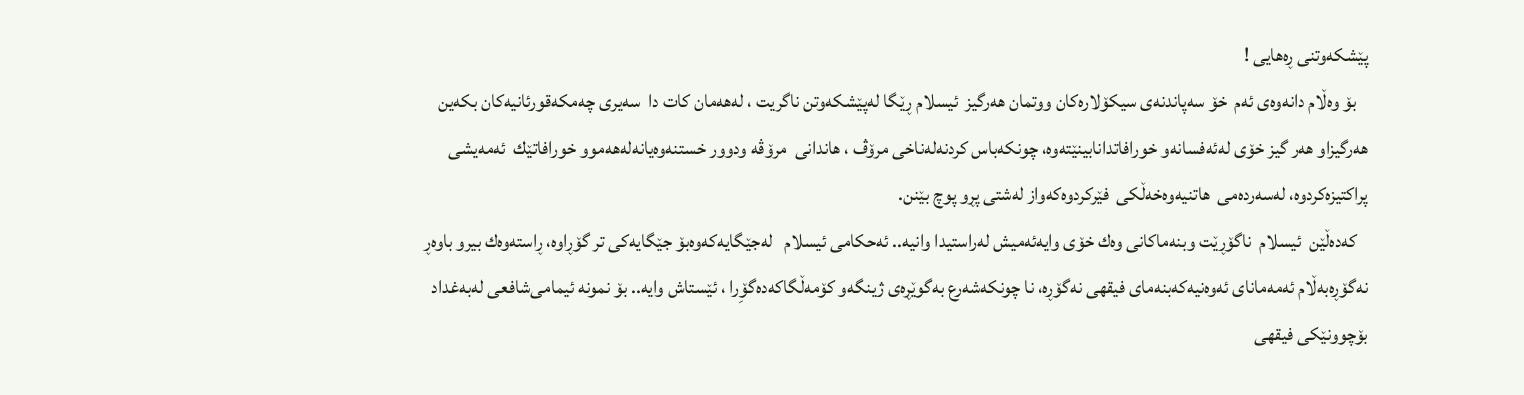پێشکه‌وتنی ڕه‌هایی !
   بۆ وه‌ڵام دانه‌وه‌ی ئه‌م  خۆ سه‌پاندنه‌ی سیکۆلاره‌کان ووتمان هه‌رگیز  ئیسلام ڕێگا له‌پێشکه‌وتن ناگریت ، له‌هه‌مان کات دا  سه‌یری چه‌مکه‌قورئانیه‌کان بکه‌ین هه‌رگیزاو هه‌ر گیز خۆی له‌ئه‌فسانه‌و خورافاتدا‌نابینێته‌وه‌، چونكه‌باس کردنه‌له‌ناخی مرۆڤ ، هاندانی  مرۆڤه ودوور خستنه‌وه‌یانه‌له‌هه‌موو خورافاتێك  ئه‌مه‌یشی  پراکتیزه‌کردوه‌، له‌سه‌رده‌می  هاتنیه‌وه‌خه‌ڵکی  فێرکردوه‌که‌واز له‌شتی پڕو پوچ بێنن.
   که‌ده‌ڵێن  ئیسلام  ناگۆڕێت وبنه‌ماکانی وه‌ك خۆی وایه‌ئه‌میش له‌راستیدا وانیه‌.. ئه‌حكامی ئیسلام   له‌جێگایه‌که‌وه‌بۆ جێگایه‌کی تر گۆڕاوه‌، ڕاسته‌وه‌ك بیرو باوه‌ڕ  نه‌گۆڕه‌به‌ڵام ئه‌مه‌مانای ئه‌وه‌نیه‌که‌‌بنه‌مای فیقهی نه‌گۆڕه‌، نا چونكه‌شه‌رع به‌گوێڕه‌ی ژینگه‌و کۆمه‌ڵگاکه‌ده‌گۆِرا ، ئێستاش وایه‌.. بۆ نمونه ئیمامی‌شافعی له‌به‌غداد بۆچوونێكی فیقهی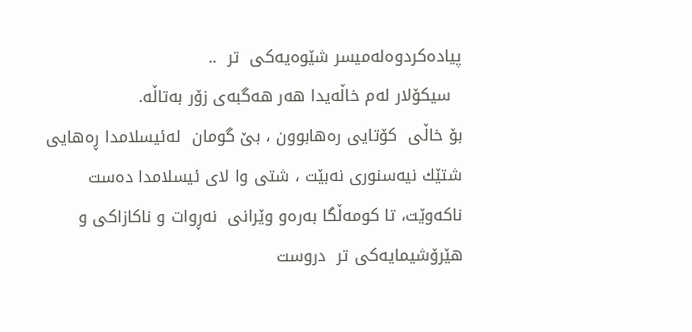پیاده‌کردوه‌له‌میسر شێوه‌یه‌كی  تر  ..
  سیكۆلار له‌م خاڵه‌یدا هه‌ر هه‌گبه‌ی زۆر به‌تاڵه‌.
بۆ خاڵی  کۆتایی ره‌هابوون ، بێ گومان  له‌ئیسلامدا ڕه‌هایی شتێك نیه‌سنوری نه‌بێت ، شتی وا لای ئیسلامدا ده‌ست ناکه‌وێت، تا کومه‌ڵگا به‌ره‌و وێرانی  نه‌ڕوات و ناکازاکی و هێرۆشیمایه‌كی تر  دروست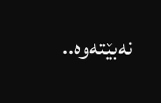نه‌بێته‌وه‌..